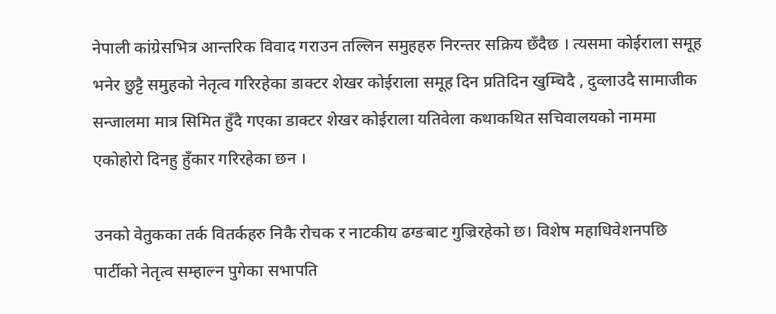नेपाली कांग्रेसभित्र आन्तरिक विवाद गराउन तल्लिन समुहहरु निरन्तर सक्रिय छँदैछ । त्यसमा कोईराला समूह भनेर छुट्टै समुहको नेतृत्व गरिरहेका डाक्टर शेखर कोईराला समूह दिन प्रतिदिन खुम्चिदै , दुव्लाउदै सामाजीक सन्जालमा मात्र सिमित हुँदै गएका डाक्टर शेखर कोईराला यतिवेला कथाकथित सचिवालयको नाममा एकोहोरो दिनहु हुँकार गरिरहेका छन ।

उनको वेतुकका तर्क वितर्कहरु निकै रोचक र नाटकीय ढग्ङबाट गुज्रिरहेको छ। विशेष महाधिवेशनपछि पार्टीको नेतृत्व सम्हाल्न पुगेका सभापति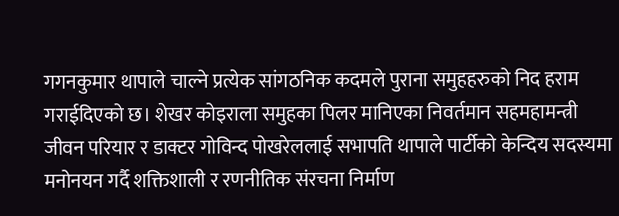गगनकुमार थापाले चाल्ने प्रत्येक सांगठनिक कदमले पुराना समुहहरुको निद हराम गराईदिएको छ। शेखर कोइराला समुहका पिलर मानिएका निवर्तमान सहमहामन्त्री जीवन परियार र डाक्टर गोविन्द पोखरेललाई सभापति थापाले पार्टीको केन्दिय सदस्यमा मनोनयन गर्दै शक्तिशाली र रणनीतिक संरचना निर्माण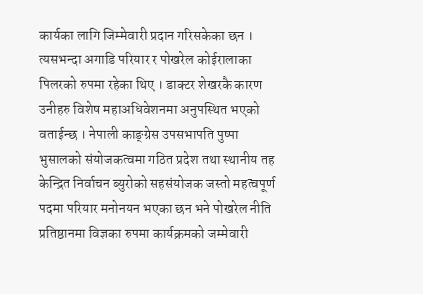कार्यका लागि जिम्मेवारी प्रदान गरिसकेका छन । त्यसभन्दा अगाडि परियार र पोखरेल कोईरालाका पिलरको रुपमा रहेका थिए । डाक्टर शेखरकै कारण उनीहरु विशेष महाअधिवेशनमा अनुपस्थित भएको वताईन्छ । नेपाली काङ्ग्रेस उपसभापति पुष्पा भुसालको संयोजकत्वमा गठित प्रदेश तथा स्थानीय तह केन्द्रित निर्वाचन ब्युरोको सहसंयोजक जस्तो महत्वपूर्ण पदमा परियार मनोनयन भएका छन भने पोखरेल नीति प्रतिष्ठानमा विज्ञका रुपमा कार्यक्रमको जम्मेवारी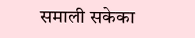समाली सकेका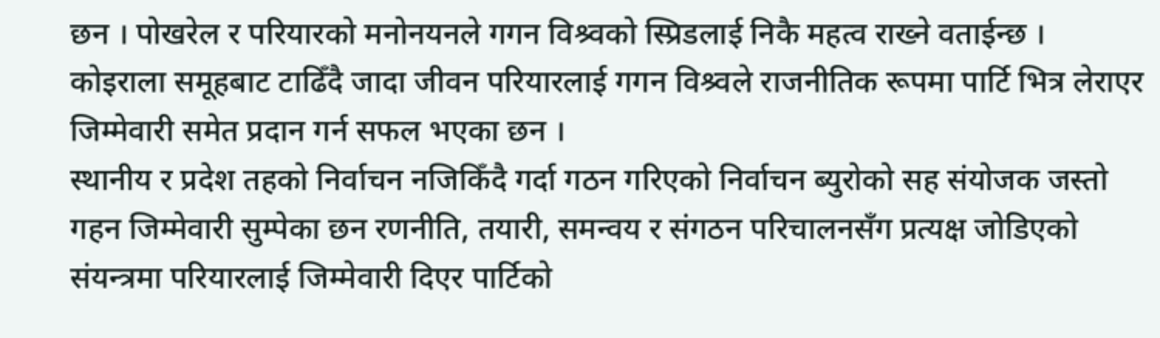छन । पोखरेल र परियारको मनोनयनले गगन विश्र्वको स्प्रिडलाई निकै महत्व राख्ने वताईन्छ ।
कोइराला समूहबाट टाढिँदै जादा जीवन परियारलाई गगन विश्र्वले राजनीतिक रूपमा पार्टि भित्र लेराएर जिम्मेवारी समेत प्रदान गर्न सफल भएका छन ।
स्थानीय र प्रदेश तहको निर्वाचन नजिकिँदै गर्दा गठन गरिएको निर्वाचन ब्युरोको सह संयोजक जस्तो गहन जिम्मेवारी सुम्पेका छन रणनीति, तयारी, समन्वय र संगठन परिचालनसँग प्रत्यक्ष जोडिएको संयन्त्रमा परियारलाई जिम्मेवारी दिएर पार्टिको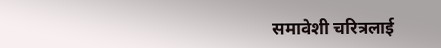समावेशी चरित्रलाई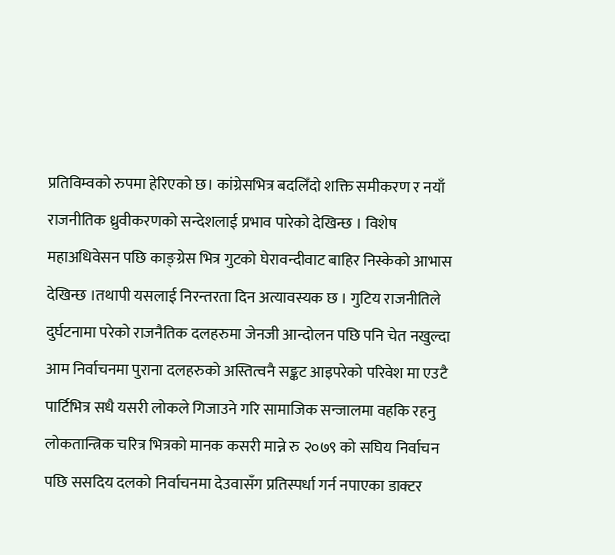प्रतिविम्वको रुपमा हेरिएको छ। कांग्रेसभित्र बदलिँदो शक्ति समीकरण र नयाँ राजनीतिक ध्रुवीकरणको सन्देशलाई प्रभाव पारेको देखिन्छ । विशेष महाअधिवेसन पछि काङ्ग्रेस भित्र गुटको घेरावन्दीवाट बाहिर निस्केको आभास देखिन्छ ।तथापी यसलाई निरन्तरता दिन अत्यावस्यक छ । गुटिय राजनीतिले दुर्घटनामा परेको राजनैतिक दलहरुमा जेनजी आन्दोलन पछि पनि चेत नखुल्दा आम निर्वाचनमा पुराना दलहरुको अस्तित्वनै सङ्कट आइपरेको परिवेश मा एउटै पार्टिभित्र सधै यसरी लोकले गिजाउने गरि सामाजिक सन्जालमा वहकि रहनु लोकतान्त्रिक चरित्र भित्रको मानक कसरी मान्ने रु २०७९ को सघिय निर्वाचन पछि ससदिय दलको निर्वाचनमा देउवासँग प्रतिस्पर्धा गर्न नपाएका डाक्टर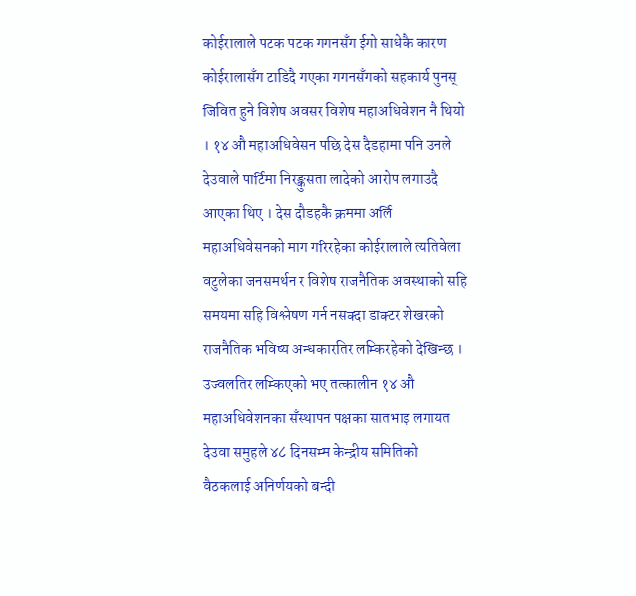कोईरालाले पटक पटक गगनसँग ईगो साधेकै कारण कोईरालासँग टाडिदै गएका गगनसँगको सहकार्य पुनस् जिवित हुने विशेष अवसर विशेष महाअधिवेशन नै थियो । १४ औ महाअधिवेसन पछि देस दैडहामा पनि उनले देउवाले पार्टिमा निरङ्कुसता लादेको आरोप लगाउदै आएका थिए । देस दौडहकै क्रममा अर्लि महाअधिवेसनको माग गरिरहेका कोईरालाले त्यतिवेला वटुलेका जनसमर्थन र विशेष राजनैतिक अवस्थाको सहि समयमा सहि विश्लेषण गर्न नसक्दा डाक्टर शेखरको राजनैतिक भविष्य अन्धकारतिर लम्किरहेको देखिन्छ ।
उज्वलतिर लम्किएको भए तत्कालीन १४ औ महाअधिवेशनका सँस्थापन पक्षका सातभाइ लगायत देउवा समुहले ४८ दिनसम्म केन्द्रीय समितिको वैठकलाई अनिर्णयको बन्दी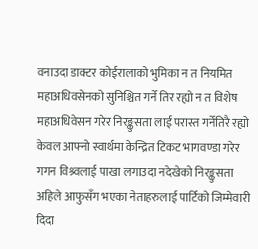वनाउदा डाक्टर कोईरालाको भुमिका न त नियमित महाअधिवसेनको सुनिश्चित गर्ने तिर रह्यो न त विशेष महाअधिवेसन गरेर निरङ्कुसता लाई परास्त गर्नेतिरै रह्यो केवल आफ्नो स्वार्थमा केन्द्रित टिकट भागवण्डा गरेर गगन विश्र्वलाई पाखा लगाउदा नदेखेको निरङ्कुसता अहिले आफुसँग भएका नेताहरुलाई पार्टिको जिम्मेवारी दिदा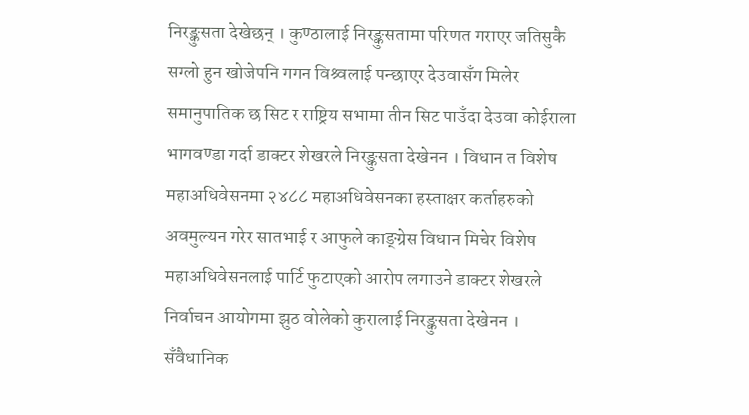निरङ्कुसता देखेछन् । कुण्ठालाई निरङ्कुसतामा परिणत गराएर जतिसुकै सग्लो हुन खोजेपनि गगन विश्र्वलाई पन्छाएर देउवासँग मिलेर समानुपातिक छ सिट र राष्ट्रिय सभामा तीन सिट पाउँदा देउवा कोईराला भागवण्डा गर्दा डाक्टर शेखरले निरङ्कुसता देखेनन । विधान त विशेष महाअधिवेसनमा २४८८ महाअधिवेसनका हस्ताक्षर कर्ताहरुको अवमुल्यन गरेर सातभाई र आफुले काङ्ग्रेस विधान मिचेर विशेष महाअधिवेसनलाई पार्टि फुटाएको आरोप लगाउने डाक्टर शेखरले निर्वाचन आयोगमा झुठ वोलेको कुरालाई निरङ्कुसता देखेनन ।
सँवैधानिक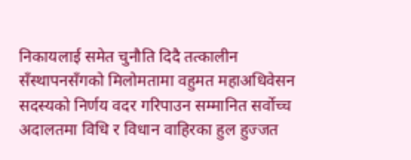निकायलाई समेत चुनौति दिदै तत्कालीन सँस्थापनसँगको मिलोमतामा वहुमत महाअधिवेसन सदस्यको निर्णय वदर गरिपाउन सम्मानित सर्वोच्च अदालतमा विधि र विधान वाहिरका हुल हुज्जत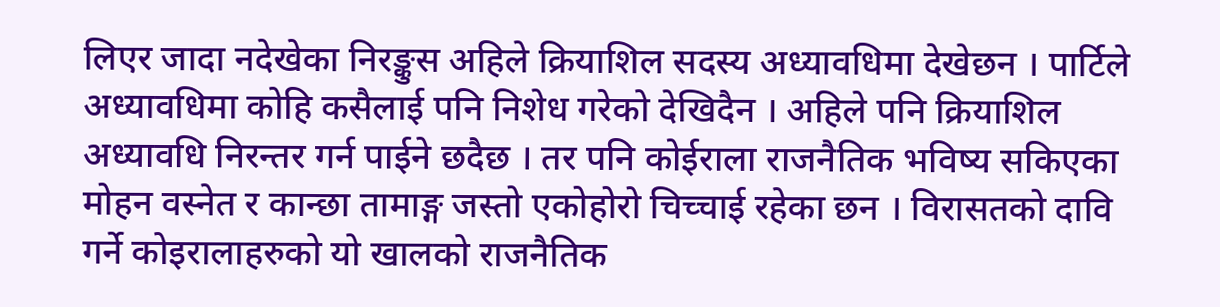लिएर जादा नदेखेका निरङ्कुस अहिले क्रियाशिल सदस्य अध्यावधिमा देखेछन । पार्टिले अध्यावधिमा कोहि कसैलाई पनि निशेध गरेको देखिदैन । अहिले पनि क्रियाशिल अध्यावधि निरन्तर गर्न पाईने छदैछ । तर पनि कोईराला राजनैतिक भविष्य सकिएका मोहन वस्नेत र कान्छा तामाङ्ग जस्तो एकोहोरो चिच्चाई रहेका छन । विरासतको दावि गर्ने कोइरालाहरुको यो खालको राजनैतिक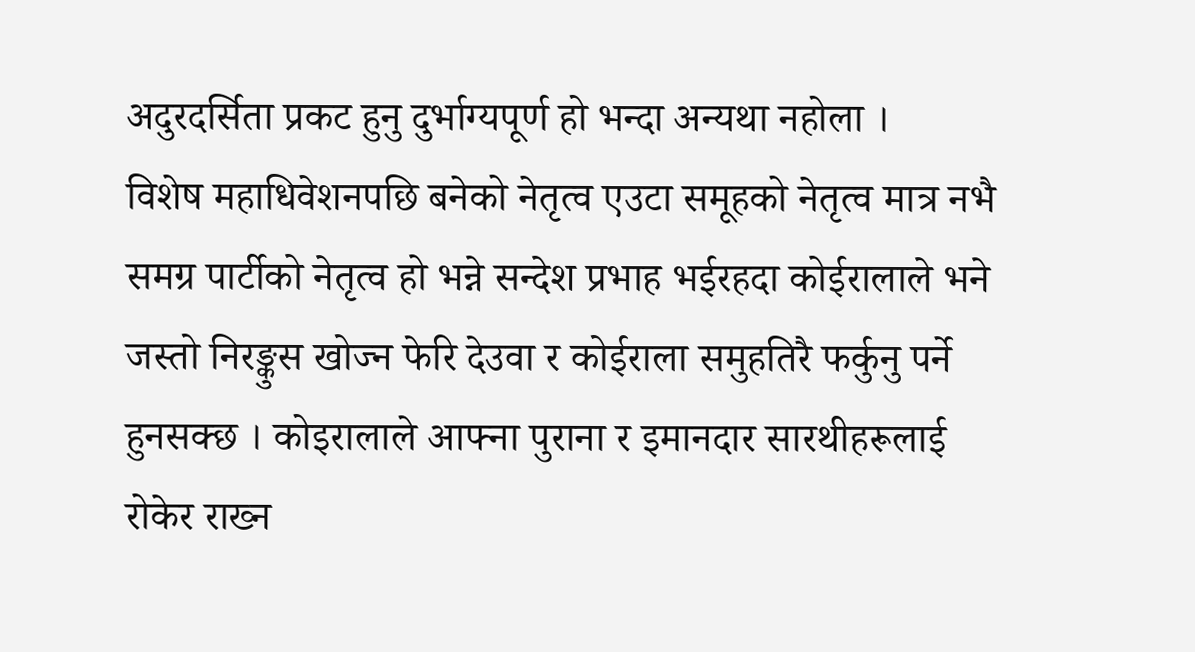अदुरदर्सिता प्रकट हुनु दुर्भाग्यपूर्ण हो भन्दा अन्यथा नहोला ।
विशेष महाधिवेशनपछि बनेको नेतृत्व एउटा समूहको नेतृत्व मात्र नभै समग्र पार्टीको नेतृत्व हो भन्ने सन्देश प्रभाह भईरहदा कोईरालाले भने जस्तो निरङ्कुस खोज्न फेरि देउवा र कोईराला समुहतिरै फर्कुनु पर्ने हुनसक्छ । कोइरालाले आफ्ना पुराना र इमानदार सारथीहरूलाई रोकेर राख्न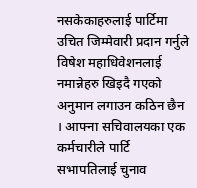नसकेकाहरुलाई पार्टिमा उचित जिम्मेवारी प्रदान गर्नुले विषेश महाधिवेशनलाई नमान्नेहरु खिइदै गएको अनुमान लगाउन कठिन छैन । आफ्ना सचिवालयका एक कर्मचारीले पार्टि सभापतिलाई चुनाव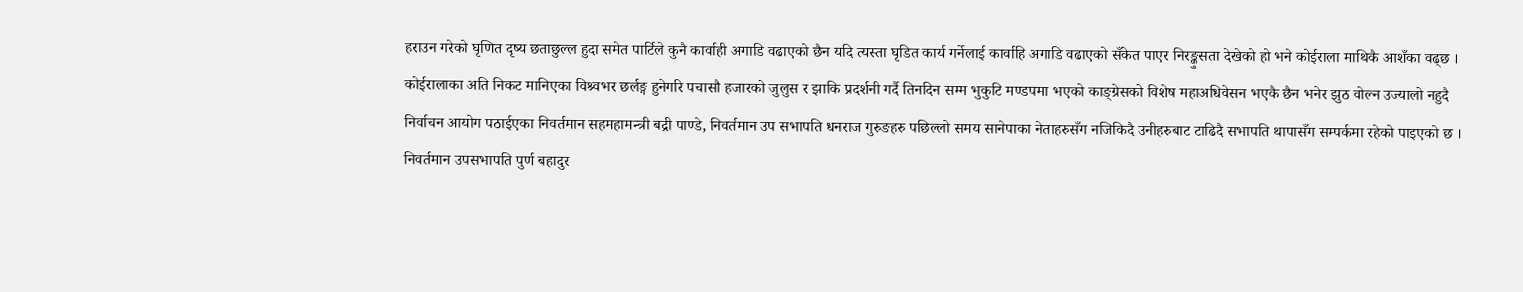हराउन गरेको घृणित दृष्य छताछुल्ल हुदा समेत पार्टिले कुनै कार्वाही अगाडि वढाएको छैन यदि त्यस्ता घृडित कार्य गर्नेलाई कार्वाहि अगाडि वढाएको सँकेत पाएर निरङ्कुसता देखेको हो भने कोईराला माथिकै आशँका वढ्छ ।
कोईरालाका अति निकट मानिएका विश्र्वभर छर्लङ्ग हुनेगरि पचासौ हजारको जुलुस र झाकि प्रदर्शनी गर्दै तिनदिन सम्म भुकुटि मण्डपमा भएको काङ्ग्रेसको विशेष महाअधिवेसन भएकै छैन भनेर झुठ वोल्न उज्यालो नहुदै निर्वाचन आयोग पठाईएका निवर्तमान सहमहामन्त्री बद्री पाण्डे, निवर्तमान उप सभापति धनराज गुरुङहरु पछिल्लो समय सानेपाका नेताहरुसँग नजिकिदै उनीहरुबाट टाढिदै सभापति थापासँग सम्पर्कमा रहेको पाइएको छ । निवर्तमान उपसभापति पुर्ण बहादुर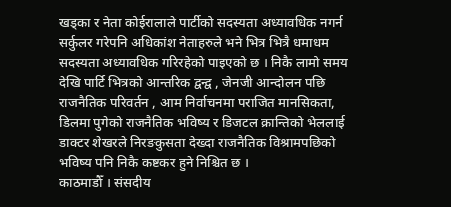खड्का र नेता कोईरालाले पार्टीको सदस्यता अध्यावधिक नगर्न सर्कुलर गरेपनि अधिकांश नेताहरुले भने भित्र भित्रै धमाधम सदस्यता अध्यावधिक गरिरहेको पाइएको छ । निकै लामो समय देखि पार्टि भित्रको आन्तरिक द्वन्द्व , जेनजी आन्दोलन पछि राजनैतिक परिवर्तन , आम निर्वाचनमा पराजित मानसिकता, डिलमा पुगेको राजनैतिक भविष्य र डिजटल क्रान्तिको भेललाई डाक्टर शेखरले निरङकुसता देख्दा राजनैतिक विश्रामपछिको भविष्य पनि निकै कष्टकर हुने निश्चित छ ।
काठमाडौँ । संसदीय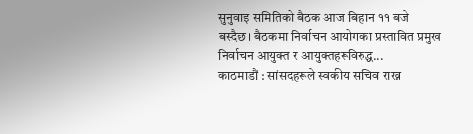सुनुवाइ समितिको बैठक आज बिहान ११ बजे बस्दैछ। बैठकमा निर्वाचन आयोगका प्रस्तावित प्रमुख निर्वाचन आयुक्त र आयुक्तहरूविरुद्ध...
काठमाडौं : सांसदहरूले स्वकीय सचिव राख्न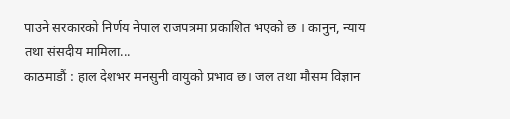पाउने सरकारको निर्णय नेपाल राजपत्रमा प्रकाशित भएको छ । कानुन, न्याय तथा संसदीय मामिला...
काठमाडौं : हाल देशभर मनसुनी वायुको प्रभाव छ। जल तथा मौसम विज्ञान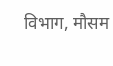विभाग, मौसम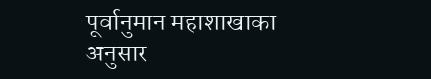पूर्वानुमान महाशाखाका अनुसार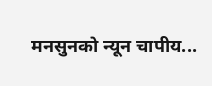मनसुनको न्यून चापीय...